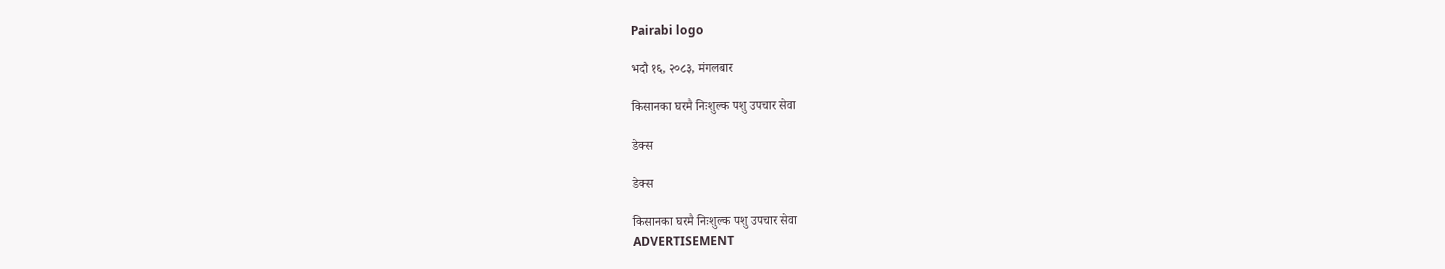Pairabi logo

भदौ १६, २०८३, मंगलबार

किसानका घरमै निःशुल्क पशु उपचार सेवा

डेक्स

डेक्स

किसानका घरमै निःशुल्क पशु उपचार सेवा
ADVERTISEMENT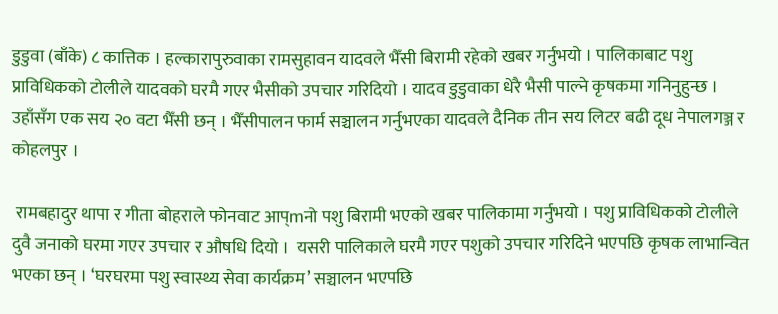डुडुवा (बाँके) ८ कात्तिक । हल्कारापुरुवाका रामसुहावन यादवले भैँसी बिरामी रहेको खबर गर्नुभयो । पालिकाबाट पशु प्राविधिकको टोलीले यादवको घरमै गएर भैसीको उपचार गरिदियो । यादव डुडुवाका धेरै भैसी पाल्ने कृषकमा गनिनुहुन्छ । उहाँसँग एक सय २० वटा भैँसी छन् । भैँसीपालन फार्म सञ्चालन गर्नुभएका यादवले दैनिक तीन सय लिटर बढी दूध नेपालगञ्ज र कोहलपुर ।

 रामबहादुर थापा र गीता बोहराले फोनवाट आप्mनो पशु बिरामी भएको खबर पालिकामा गर्नुभयो । पशु प्राविधिकको टोलीले दुवै जनाको घरमा गएर उपचार र औषधि दियो ।  यसरी पालिकाले घरमै गएर पशुको उपचार गरिदिने भएपछि कृषक लाभान्वित भएका छन् । ‘घरघरमा पशु स्वास्थ्य सेवा कार्यक्रम’ सञ्चालन भएपछि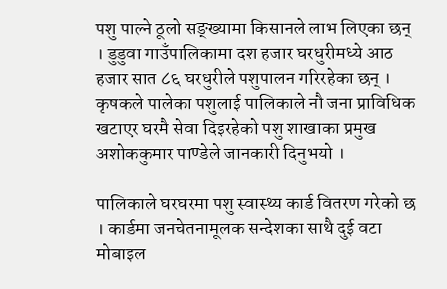पशु पाल्ने ठूलो सङ्ख्यामा किसानले लाभ लिएका छन् । डुडुवा गाउँपालिकामा दश हजार घरधुरीमध्ये आठ हजार सात ८६ घरधुरीले पशुपालन गरिरहेका छन् । कृषकले पालेका पशुलाई पालिकाले नौ जना प्राविधिक खटाएर घरमै सेवा दिइरहेको पशु शाखाका प्रमुख अशोककुमार पाण्डेले जानकारी दिनुभयो ।

पालिकाले घरघरमा पशु स्वास्थ्य कार्ड वितरण गरेको छ । कार्डमा जनचेतनामूलक सन्देशका साथै दुई वटा मोबाइल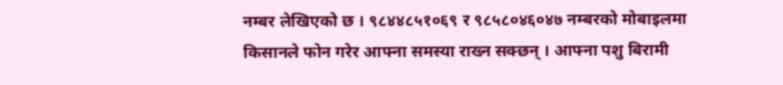नम्बर लेखिएको छ । ९८४४८५१०६९ र ९८५८०४६०४७ नम्बरको मोबाइलमा किसानले फोन गरेर आफ्ना समस्या राख्न सक्छन् । आफ्ना पशु बिरामी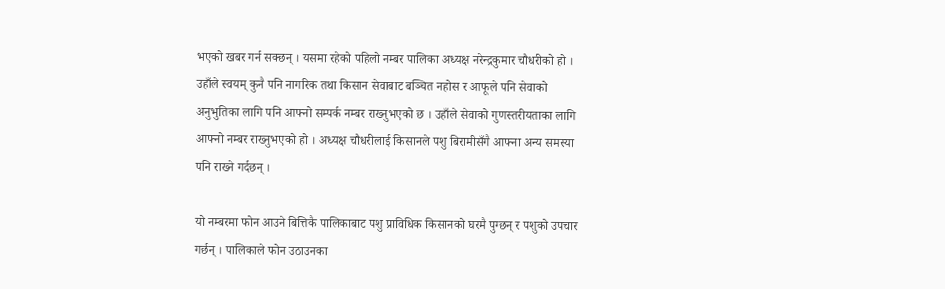भएको खबर गर्न सक्छन् । यसमा रहेको पहिलो नम्बर पालिका अध्यक्ष नरेन्द्रकुमार चौधरीको हो । उहाँले स्वयम् कुनै पनि नागरिक तथा किसान सेवाबाट बञ्चित नहोस र आफूले पनि सेवाको अनुभुतिका लागि पनि आफ्नो सम्पर्क नम्बर राख्नुभएको छ । उहाँले सेवाको गुणस्तरीयताका लागि आफ्नो नम्बर राख्नुभएको हो । अध्यक्ष चौधरीलाई किसानले पशु बिरामीसँगै आफ्ना अन्य समस्या पनि राख्ने गर्दछन् ।

यो नम्बरमा फोन आउने बित्तिकै पालिकाबाट पशु प्राविधिक किसानको घरमै पुग्छन् र पशुको उपचार गर्छन् । पालिकाले फोन उठाउनका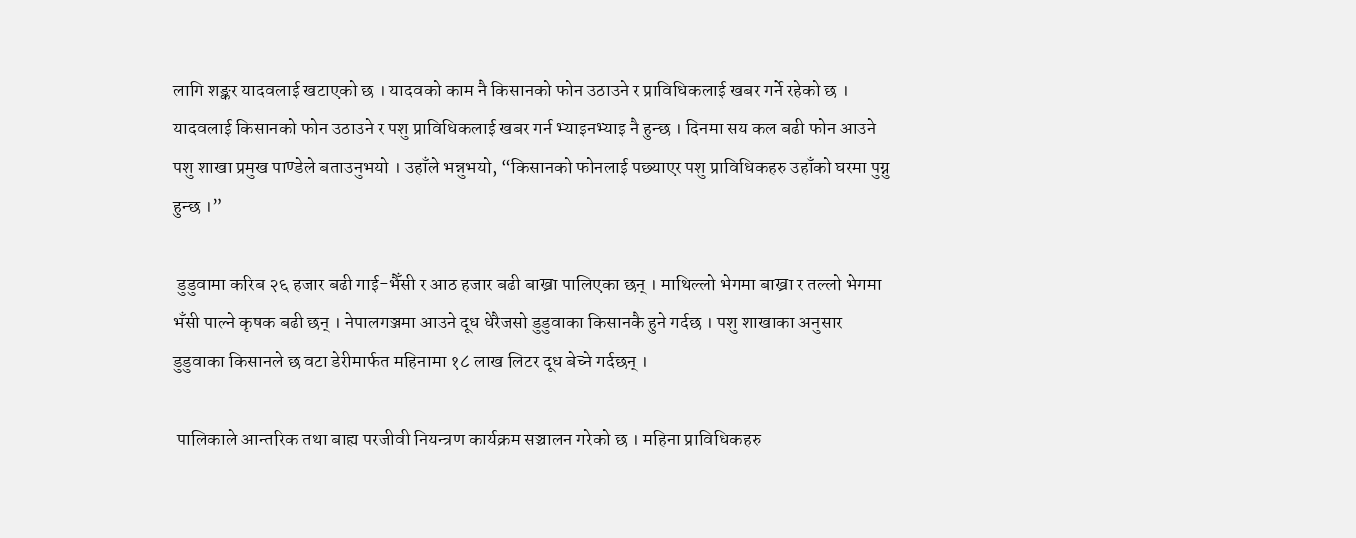लागि शङ्कर यादवलाई खटाएको छ । यादवको काम नै किसानको फोन उठाउने र प्राविधिकलाई खबर गर्ने रहेको छ । यादवलाई किसानको फोन उठाउने र पशु प्राविधिकलाई खबर गर्न भ्याइनभ्याइ नै हुन्छ । दिनमा सय कल बढी फोन आउने पशु शाखा प्रमुख पाण्डेले बताउनुभयो । उहाँले भन्नुभयो, “किसानको फोनलाई पछ्याएर पशु प्राविधिकहरु उहाँको घरमा पुग्नु हुन्छ ।”

 डुडुवामा करिब २६ हजार बढी गाई-भैँसी र आठ हजार बढी बाख्रा पालिएका छन् । माथिल्लो भेगमा बाख्रा र तल्लो भेगमा भँसी पाल्ने कृषक बढी छन् । नेपालगञ्जमा आउने दूध धेरैजसो डुडुवाका किसानकै हुने गर्दछ । पशु शाखाका अनुसार डुडुवाका किसानले छ वटा डेरीमार्फत महिनामा १८ लाख लिटर दूध बेच्ने गर्दछन् ।

 पालिकाले आन्तरिक तथा बाह्य परजीवी नियन्त्रण कार्यक्रम सञ्चालन गरेको छ । महिना प्राविधिकहरु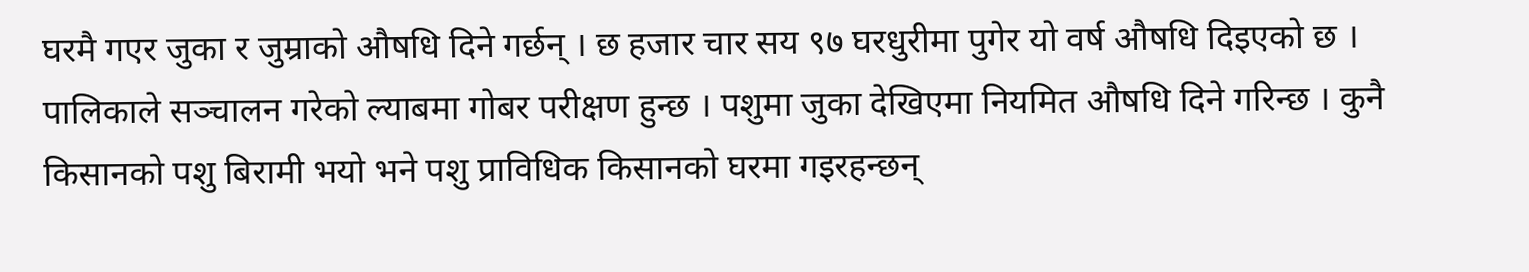घरमै गएर जुका र जुम्राको औषधि दिने गर्छन् । छ हजार चार सय ९७ घरधुरीमा पुगेर यो वर्ष औषधि दिइएको छ । पालिकाले सञ्चालन गरेको ल्याबमा गोबर परीक्षण हुन्छ । पशुमा जुका देखिएमा नियमित औषधि दिने गरिन्छ । कुनै किसानको पशु बिरामी भयो भने पशु प्राविधिक किसानको घरमा गइरहन्छन्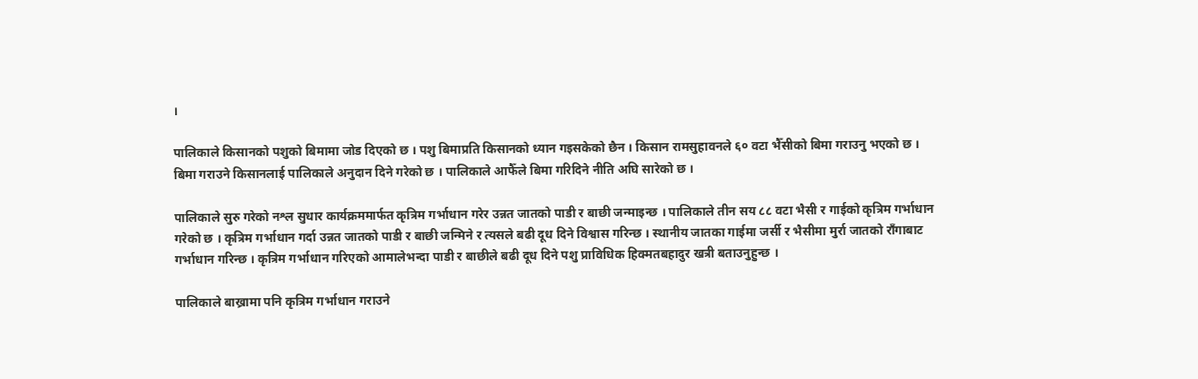।

पालिकाले किसानको पशुको बिमामा जोड दिएको छ । पशु बिमाप्रति किसानको ध्यान गइसकेको छैन । किसान रामसुहावनले ६० वटा भैँसीको बिमा गराउनु भएको छ । बिमा गराउने किसानलाई पालिकाले अनुदान दिने गरेको छ । पालिकाले आफैँले बिमा गरिदिने नीति अघि सारेको छ ।

पालिकाले सुरु गरेको नश्ल सुधार कार्यक्रममार्फत कृत्रिम गर्भाधान गरेर उन्नत जातको पाडी र बाछी जन्माइन्छ । पालिकाले तीन सय ८८ वटा भैसी र गाईको कृत्रिम गर्भाधान गरेको छ । कृत्रिम गर्भाधान गर्दा उन्नत जातको पाडी र बाछी जन्मिने र त्यसले बढी दूध दिने विश्वास गरिन्छ । स्थानीय जातका गाईमा जर्सी र भैसीमा मुर्रा जातको राँगाबाट गर्भाधान गरिन्छ । कृत्रिम गर्भाधान गरिएको आमालेभन्दा पाडी र बाछीले बढी दूध दिने पशु प्राविधिक हिक्मतबहादुर खत्री बताउनुहुन्छ ।

पालिकाले बाख्रामा पनि कृत्रिम गर्भाधान गराउने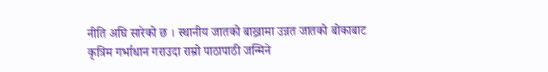नीति अघि सारेको छ । स्थानीय जातको बाख्रामा उन्नत जातको बोकाबाट कृत्रिम गर्भाधान गराउदा राम्रो पाठापाठी जन्मिने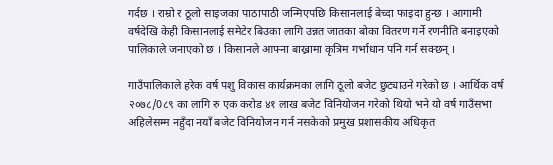गर्दछ । राम्रो र ठूलो साइजका पाठापाठी जन्मिएपछि किसानलाई बेच्दा फाइदा हुन्छ । आगामी वर्षदेखि केही किसानलाई समेटेर बिउका लागि उन्नत जातका बोका वितरण गर्ने रणनीति बनाइएको पालिकाले जनाएको छ । किसानले आफ्ना बाख्रामा कृत्रिम गर्भाधान पनि गर्न सक्छन् ।

गाउँपालिकाले हरेक वर्ष पशु विकास कार्यक्रमका लागि ठूलो बजेट छुट्याउने गरेको छ । आर्थिक वर्ष २०७८/0८९ का लागि रु एक करोड ४१ लाख बजेट विनियोजन गरेको थियो भने यो वर्ष गाउँसभा अहिलेसम्म नहुँदा नयाँ बजेट विनियोजन गर्न नसकेको प्रमुख प्रशासकीय अधिकृत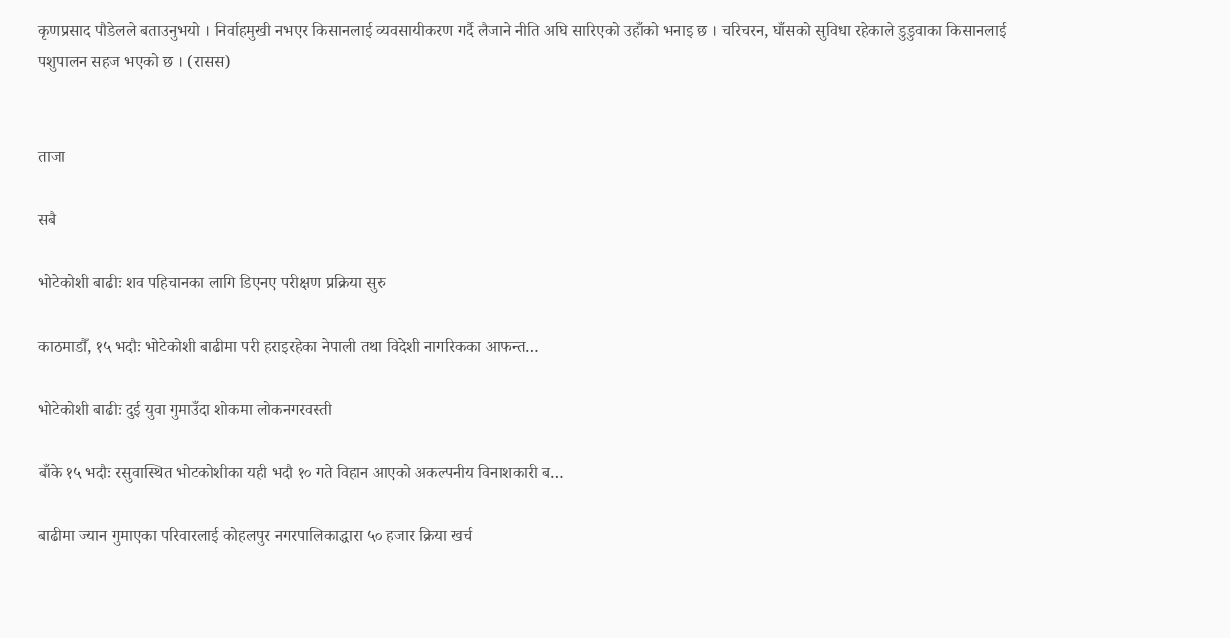कृणप्रसाद पौडेलले बताउनुभयो । निर्वाहमुखी नभएर किसानलाई व्यवसायीकरण गर्दै लैजाने नीति अघि सारिएको उहाँको भनाइ छ । चरिचरन, घाँसको सुविधा रहेकाले डुडुवाका किसानलाई पशुपालन सहज भएको छ । (रासस)


ताजा

सबै

भोटेकोशी बाढीः शव पहिचानका लागि डिएनए परीक्षण प्रक्रिया सुरु

काठमाडौँ, १५ भदौः भोटेकोशी बाढीमा परी हराइरहेका नेपाली तथा विदेशी नागरिकका आफन्त…

भोटेकोशी बाढीः दुई युवा गुमाउँदा शोकमा लोकनगरवस्ती

बाँके १५ भदौः रसुवास्थित भोटकोशीका यही भदौ १० गते विहान आएको अकल्पनीय विनाशकारी ब…

बाढीमा ज्यान गुमाएका परिवारलाई कोहलपुर नगरपालिकाद्धारा ५० हजार क्रिया खर्च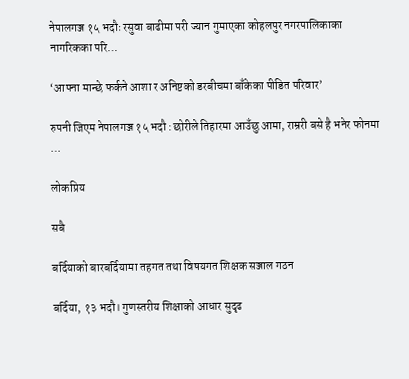नेपालगञ्ज १५ भदौः रसुवा बाढीमा परी ज्यान गुमाएका कोहलपुर नगरपालिकाका नागरिकका परि…

‘आफ्ना मान्छे फर्कने आशा र अनिष्टको डरबीचमा बाँकेका पीडित परिवार’

रुपनी जिएम नेपालगञ्ज १५ भदौ :छोरीले तिहारमा आउँछु आमा, राम्ररी बसे है भनेर फोनमा …

लोकप्रिय

सबै

बर्दियाको बारबर्दियामा तहगत तथा विषयगत शिक्षक सञ्जाल गठन

बर्दिया, १३ भदौ। गुणस्तरीय शिक्षाको आधार सुदृढ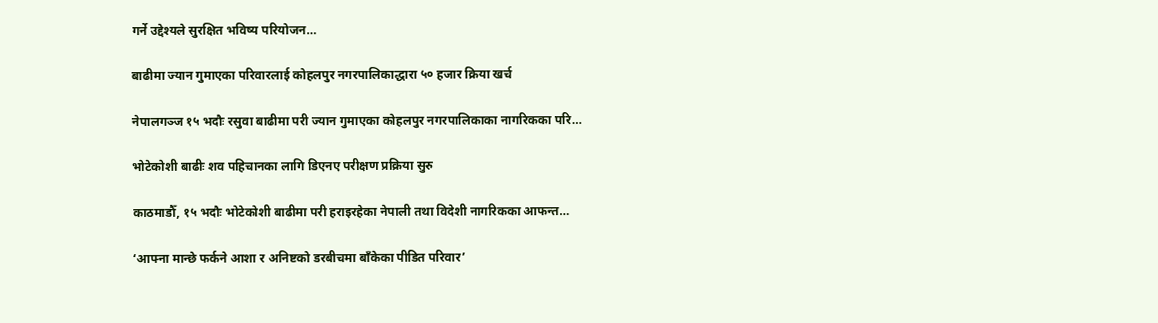गर्ने उद्देश्यले सुरक्षित भविष्य परियोजन…

बाढीमा ज्यान गुमाएका परिवारलाई कोहलपुर नगरपालिकाद्धारा ५० हजार क्रिया खर्च

नेपालगञ्ज १५ भदौः रसुवा बाढीमा परी ज्यान गुमाएका कोहलपुर नगरपालिकाका नागरिकका परि…

भोटेकोशी बाढीः शव पहिचानका लागि डिएनए परीक्षण प्रक्रिया सुरु

काठमाडौँ, १५ भदौः भोटेकोशी बाढीमा परी हराइरहेका नेपाली तथा विदेशी नागरिकका आफन्त…

‘आफ्ना मान्छे फर्कने आशा र अनिष्टको डरबीचमा बाँकेका पीडित परिवार’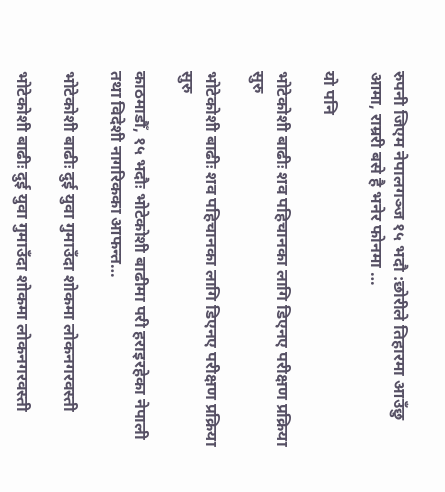रुपनी जिएम नेपालगञ्ज १५ भदौ :छोरीले तिहारमा आउँछु आमा, राम्ररी बसे है भनेर फोनमा …

यो पनि

भोटेकोशी बाढीः शव पहिचानका लागि डिएनए परीक्षण प्रक्रिया सुरु

भोटेकोशी बाढीः शव पहिचानका लागि डिएनए परीक्षण प्रक्रिया सुरु

काठमाडौँ, १५ भदौः भोटेकोशी बाढीमा परी हराइरहेका नेपाली तथा विदेशी नागरिकका आफन्त…

भोटेकोशी बाढीः दुई युवा गुमाउँदा शोकमा लोकनगरवस्ती

भोटेकोशी बाढीः दुई युवा गुमाउँदा शोकमा लोकनगरवस्ती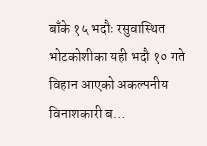बाँके १५ भदौः रसुवास्थित भोटकोशीका यही भदौ १० गते विहान आएको अकल्पनीय विनाशकारी ब…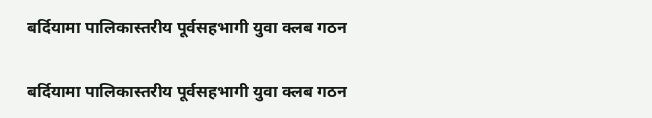बर्दियामा पालिकास्तरीय पूर्वसहभागी युवा क्लब गठन

बर्दियामा पालिकास्तरीय पूर्वसहभागी युवा क्लब गठन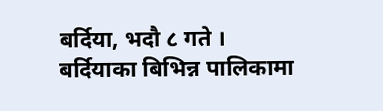बर्दिया, भदौ ८ गते । बर्दियाका बिभिन्न पालिकामा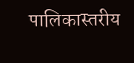पालिकास्तरीय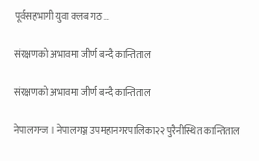पूर्वसहभागी युवा क्लब गठ…

संरक्षणको अभावमा जीर्ण बन्दै कान्तिताल

संरक्षणको अभावमा जीर्ण बन्दै कान्तिताल

नेपालगन्ज । नेपालगञ्ज उपमहानगरपालिका२२ पुरैनीस्थित कान्तिताल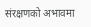संरक्षणको अभावमा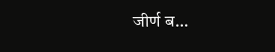जीर्ण ब…